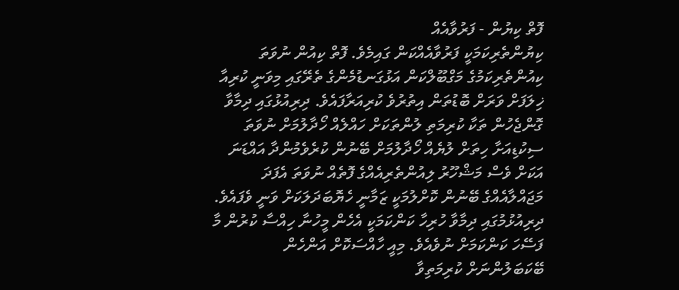ފޮތް ކިޔުން - ފަރުވާއެއް
ކިޔުންތެރިކަމަކީ ފަރުވާއެއްކަން ގައިމެވެ. ފޮތް ކިއުން ނުވަތަ ކިއުންތެރިކަމުގެ މަގްބޫލްކަން އަޅުގަނޑުމެންގެ ތެރޭގައި މިވަނީ ކުރިއާ ޚިލަފަށް ވަރަށް ބޮޑުތަން އިތުރުވެ ކުރިއަރާފައެވެ. ދިރިއުޅުގައި ދިމާވާ ގޮންޖެހުން ތަކާ ކުރިމަތި ލުންތަކަށް ހައްލެއް ހޯދާލުމަށް ނުވަތަ ސިކުޑިއަށާ ހިތަށް ލުޔެއް ހޯދާލުމަށް ބޭނުން ކުރެވެމުންދާ އައްޑަނަ އަކަށް ވެސް މަޝްހޫރު ލިއުންތެރިއެއްގެ ފޮތެއް ނުވަތަ އެފަދަ މަޖައްލާއެއްގެ ބޭނުން ކޮށްލުމަކީ ޒަމާނީ ހެޔޮބަދަލަކަށް ވަނީ ވެފައެވެ.
ދިރިއުޅުމުގައި ދިމާވާ ހުރިހާ ކަންކަމަކީ އެހެން މީހުނާ ހިއްސާ ކުރުން މާ ފަސޭހަ ކަންކަމަށް ނުވެއެވެ. މިއީ ހާއްސަކޮށް އަންހެން ބޭކަބަލުންނަށް ކުރިމަތިވާ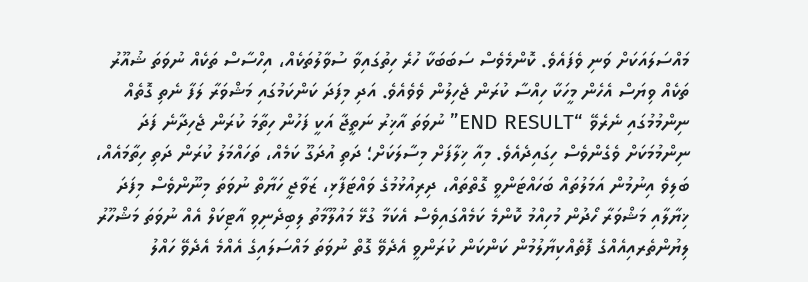މައްސަލައަކަށް ވަނި ވެފައެވެ. ކޮންމެވެސް ސަބަބަކާ ހުރެ ހިތުގައިވާ ސުވާލުތަކެއް، އިހްސާސް ތަކެއް ނުވަތަ ޝުއޫރު ތަކެއް ވިޔަސް އެހެން މީހަކާ ހިއްސާ ކުރަން ޖެހިލުން ވެވެއެވެ. އަދި މިފަދަ ކަންކަމުގައި މަޝްވަރާ ލަފާ ނެތި ގޮތެއް ނިންމުމުގައި ނެރެވޭ “END RESULT” ނުވަތަ އާޚިރު ނަތީޖާ އަކީ ފަހުން ހިތާމަ ކުރަން ޖެހިދާނެ ފަދަ ނިންމުމަކަށް ވެގެންވެސް ހިގައިދެއެވެ. މިއާ ޚިލާފަށް މިސާލަކަށް؛ ދަތި އުދަގޫ ކަމެއް، ތަހައްމަލު ކުރަން ދަތި ހިތާމައެއް، ބަލިވެ އިނުމުން އަމަލުތައް ބަހައްޓަންވީ ގޮތްތައް، ދިރިއުޅުމުގެ ވައްޓަފާޅި، ޒަވާޖީ ހަޔާތް ނުވަތަ މިނޫންވެސް މިފަދަ ޚިޔާލާއި މަޝްވަރާ ހޯދުން މުހިއްމު ކޮންމެ ކަމެއްގައިވެސް އެކަމާ ގުޅޭ މައުލޫމާތު ލިބިދެނިވި އާޓިކަލް އެއް ނުވަތަ މަޝްހޫރު ލިޔުންތެރއިއެއްގެ ފޮތެއްކިޔާލުމުން ކަންކަން ކުރަންވީ އެދެވޭ ގޮތް ނުވަތަ މައްސަލައިގެ އެއްމެ އެދެވޭ ހައްލު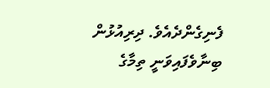ފެނިގެންދެއެވެ. ދިރިއުޅުން ބިނާވެފައިވަނީ ތިމާގެ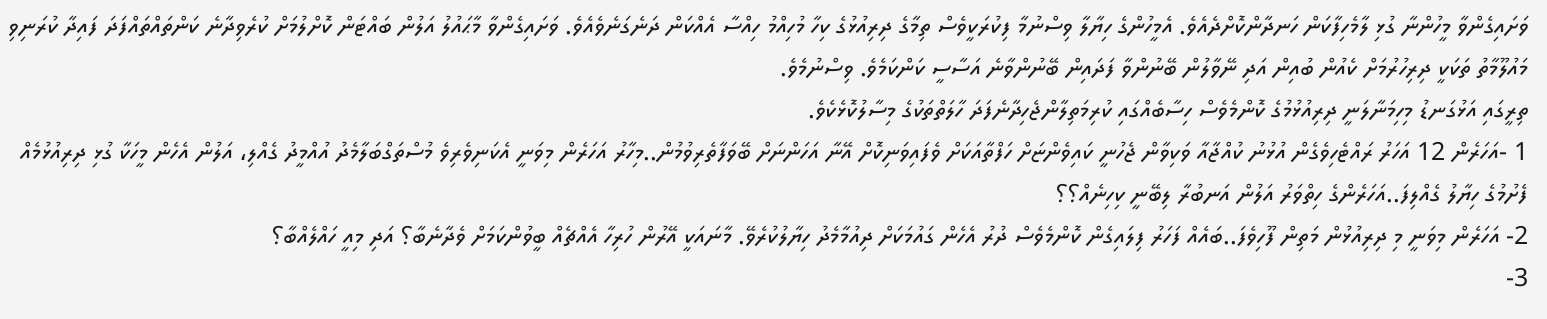ވަށައިގެންވާ މީހުންނާ ގުޅި ލާމެހިފާކަން ހަނދާންކޮށްދެއެވެ. އެމީހުންގެ ހިޔާލާ ވިސްނުމާ ފިކުރަކީވެސް ތިމާގެ ދިރިއުޅުގެ ކިހާ މުހިއްމު ހިއްސާ އެއްކަން ދަނެގަނެވެއެވެ. ވަށައިގެންވާ މާޙައުލު އަލުން ބައްޓަން ކޮށްލުމަށް ކުރެވިދާނެ ކަންތައްތައްފަދަ ފައިދާ ކުރަނިވި މައުލޫމާތު ތަކަކީ ދިރިހުރުމަށް ކެއުން ބުއިން އަދި ނޭވާލުން ބޭނުންވާ ފަދައިން ބޭނުންވާނެ އަސާސީ ކަންކަމެވެ. ވިސްނުމެވެ.
ތިރީގައި އަޅުގަނޑު މިހިމަނާލަނީ ދިރިއުޅުމުގެ ކޮންމެވެސް ހިސާބެއްގައި ކުރިމަތިލާންޖެހިދާނެފަދަ ހާލަތްތަކުގެ މިސާލުކޮޅެކެވެ.
1 -އަހަރެން 12 އަހަރު ރައްޓެހިވެގެން އުޅުނު ކުއްޖާއާ ވަކިވާން ޖެހުނީ ކައިވެންޏަށް ހަފްތާއަކަށް ވެފައިވަނިކޮށް އޭނާ އަހަންނަށް ބޭވަފާތެރިވުމުން..މިހާރު އަހަރެން މިވަނީ އެކަނިވެރިވެ މުސްތަގްބަލާމެދު އުއްމީދު ގެއްލި، އަލުން އެހެން މީހަކާ ގުޅި ދިރިއުޅުމެއް ފެށުމުގެ ހިޔާލު ގެއްލިފަ..އަހަރެންގެ ހިތްވަރު އަލުން އަނބުރާ ލިބޭނީ ކިހިނެއް؟؟
2- އަހަރެން މިވަނީ މި ދިރިއުޅުން މަތިން ފޫހިވެފަ..ބައެއް ފަހަރު ފިލައިގެން ކޮންމެވެސް ދުރު އެހެން ގައުމަކަށް ދިއުމާމެދު ހިޔާލުކުރެވޭ. މާނައަކީ އޭރުން ހުރިހާ އެއްޗެއް ބީވުންކަމަށް ވެދާނެބާ؟ އަދި މިއީ ހައްލެއްބާ؟
3-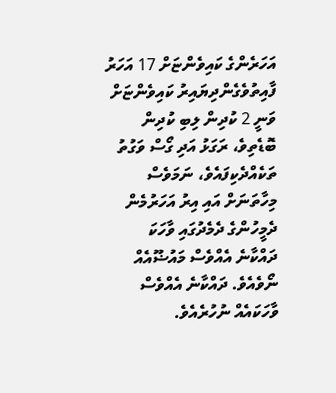އަހަރެންގެ ކައިވެންޏަށް 17 އަހަރު ފާއިތުވެގެންދިޔައިރު ކައިވެންޏަށް ވަނީ 2 ކުދިން ލިބި ކުދިން ބޮޑެތިވެ، ރަގަޅު އަދި ގޯސް ވަގުތު ތަކެއްދެކިފައެވެ، ނަމަވެސް މިހާތަނަށް އައި އިރު އަހަރުމެން ދެމީހުންގެ ދެމެދުގައި ވާހަކަ ދައްކާނެ އެއްވެސް މައުޟޫއެއް ނޯވެއެވެ. ދައްކާނެ އެއްވެސް ވާހަކައެއް ނުހުރެއެވެ.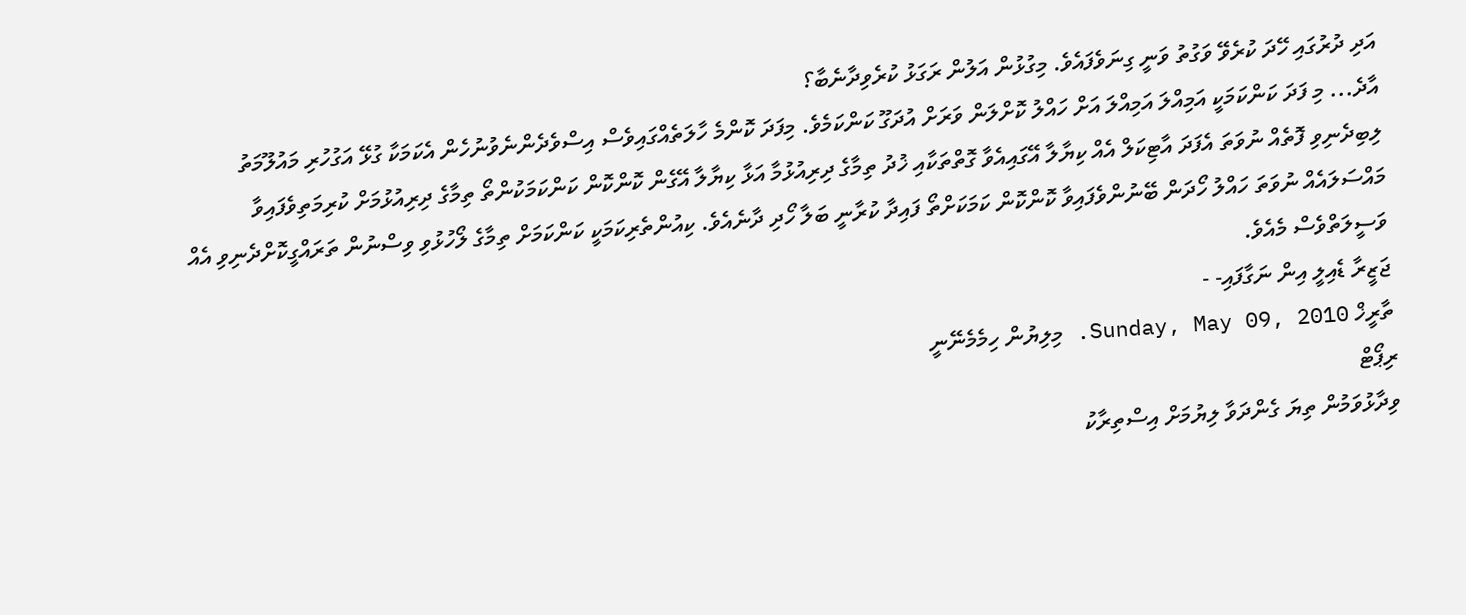އަދި ދުރުގައި ހޭދަ ކުރެވޭ ވަގުތު ވަނީ ގިނަވެފައެވެ. މިގުޅުން އަލުން ރަގަޅު ކުރެވިދާނެބާ؟
އާދެ... މި ފަދަ ކަންކަމަކީ އަމިއްލަ އަމިއްލަ އަށް ހައްލު ކޮށްލަން ވަރަށް އުދަގޫ ކަންކަމެވެ. މިފަދަ ކޮންމެ ހާލަތެއްގައިވެސް އިސްވެދެންނެވުނުހެން އެކަމަކާ ގުޅޭ އަގުހުރި މައުލޫމަތު ލިބިދެނިވި ފޮތެއް ނުވަތަ އެފަދަ އާޓިކަލް އެއް ކިޔާލާ އޭގައިއެވާ ގޮތްތަކާއި ޚުދު ތިމާގެ ދިރިއުޅުމާ އަޅާ ކިޔާލާ އޭގެން ކޮންކޮން ކަންކަމަކުންތޯ ތިމާގެ ދިރިއުޅުމަށް ކުރިމަތިވެފައިވާ މައްސަލައެއް ނުވަތަ ހައްލު ހޯދަން ބޭނުންވެފައިވާ ކޮންކޮން ކަމަކަށްތޯ ފައިދާ ކުރާނީ ބަލާ ހޯދި ދާނެއެވެ. ކިއުންތެރިކަމަކީ ކަންކަމަށް ތިމާގެ ލޯހުޅުވި ވިސްނުން ތަރައްގީކޮށްދެނިވި އެއް ވަސީލަތްވެސް މެއެވެ.
ޖަޒީރާ ޑެއިލީ އިން ނަގާފައި- -
ތާރީޚް Sunday, May 09, 2010. މިލިޔުން ހިމެމެނޭނީ
ރިޕޯޓް
ވިދާޅުވަމުން ތިޔަ ގެންދަވާ ލިޔުމަށް އިސްތިރާކު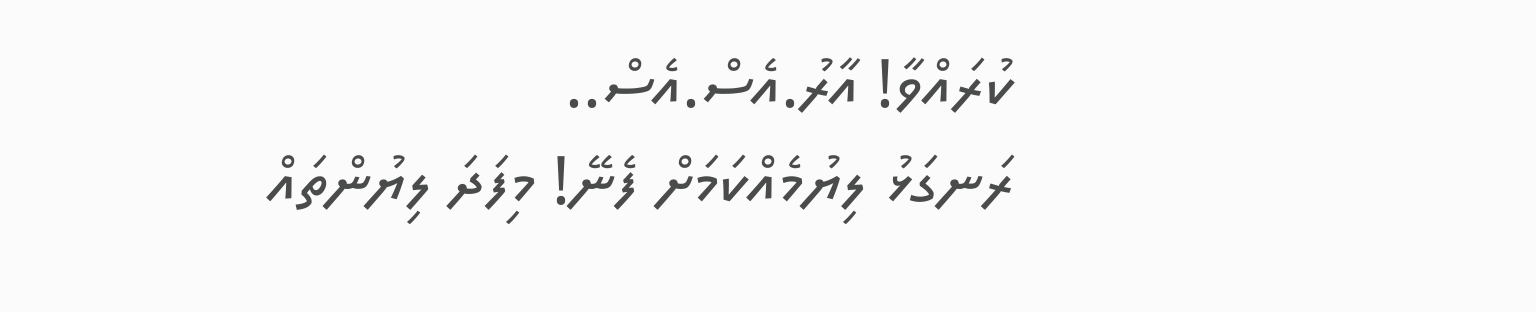ކުރައްވާ! އާރު.އެސް.އެސް..
ރަނގަޅު ލިޔުމެއްކަމަށް ފެނޭ! މިފަދަ ލިޔުންތައް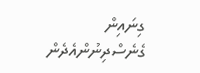ގިނައިން ގެނެސްދިނުންއެދެން